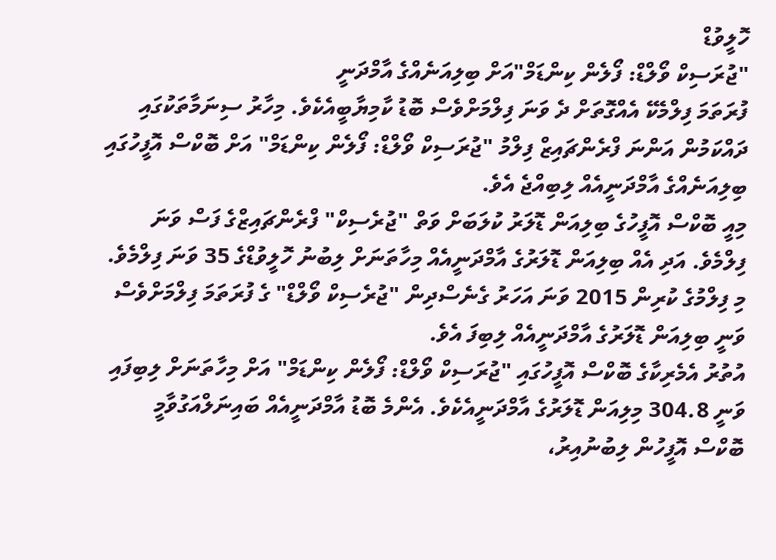ހޮލީވުޑް
"ޖުރަސިކް ވޯލްޑް: ފޯލެން ކިންޑަމް"އަށް ބިލިއަނެއްގެ އާމްދަނީ
ފުރަތަމަ ފިލްމެކޭ އެއްގޮތަށް ދެ ވަނަ ފިލްމަށްވެސް ބޮޑު ކާމިޔާބީއެކެވެ. މިހާރު ސިނަމާތަކުގައި ދައްކަމުން އަންނަ ފްރެންޗައިޒް ފިލްމު "ޖުރަސިކް ވޯލްޑް: ފޯލެން ކިންޑަމް" އަށް ބޮކްސް އޮފީހުގައި ބިލިއަނެއްގެ އާމްދަނީއެއް ލިބިއްޖެ އެވެ.
މިއީ ބޮކްސް އޮފީހުގެ ބިލިއަން ޑޮލަރު ކުލަބަށް ވަތް "ޖުރެސިކް" ފްރެންޗައިޒްގެ ފަސް ވަނަ ފިލްމެވެ. އަދި އެއް ބިލިއަން ޑޮލަރުގެ އާމްދަނީއެއް މިހާތަނަށް ލިބުނު ހޮލީވުޑްގެ 35 ވަނަ ފިލްމެވެ. މި ފިލްމުގެ ކުރިން 2015 ވަނަ އަހަރު ގެނެސްދިން "ޖުރެސިކް ވޯލްޑް" ގެ ފުރަތަމަ ފިލްމަށްވެސް ވަނީ ބިލިއަން ޑޮލަރުގެ އާމްދަނީއެއް ލިބިފަ އެވެ.
އުތުރު އެމެރިކާގެ ބޮކްސް އޮފީހުގައި "ޖުރަސިކް ވޯލްޑް: ފޯލެން ކިންޑަމް" އަށް މިހާތަނަށް ލިބިފައި ވަނީ 304.8 މިލިއަން ޑޮލަރުގެ އާމްދަނީއެކެވެ. އެންމެ ބޮޑު އާމްދަނީއެއް ބައިނަލްއަގުވާމީ ބޮކްސް އޮފީހުން ލިބުނުއިރު،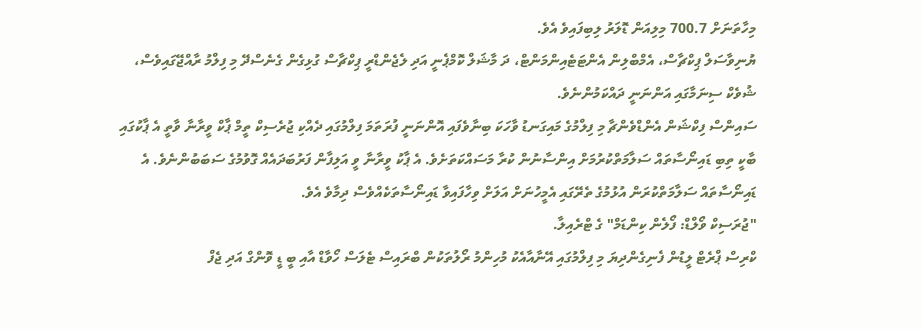މިހާތަނަށް 700.7 މިލިއަން ޑޮލަރު ލިބިފައިވެ އެވެ.
ޔުނިވާސަލް ޕިކްޗާސް، އެމްބްލިން އެންޓަޓެއިންމަންޓް، ދަ މާޝަލް ކޮމްޕެނީ އަދި ލެޖެންޑްރީ ޕިކްޗާސް ގުޅިގެން ގެނެސްދޭ މި ފިލްމު ރާއްޖޭގައިވެސް، ޝުވެކް ސިނަމާގައި އަންނަނީ ދައްކަމުންނެވެ.
ސައިންސް ފިކްޝަން އެންޑްވެންޗާ މި ފިލްމުގެ މައިގަނޑު ވާހަކަ ބިނާވެފައި އޮންނަނީ ފުރަތަމަ ފިލްމުގައި ދެއްކި ޖުރެސިކް ތީމް ޕާކް ވީރާނާ ވާތީ އެ ޕާކުގައި ބާކީ ތިބި ޑައިނޯސާތައް ސަލާމަތްކުރުމަށް އިންސާނުން ކުރާ މަސައްކަތަށެވެ. އެ ޕާކު ވީރާނާ ވީ އަލިފާން ފަރުބަދައެއް ގޮވުމުގެ ސަބަބުންނެވެ. އެ ޑައިނޯސާތައް ސަލާމަތްކުރަން އުޅުމުގެ ތެރޭގައި އެމީހުނަށް އަލަށް ވިހާފައިވާ ޑައިނޯސާތަކެއްވެސް ދިމާވެ އެވެ.
"ޖުރަސިކް ވޯލްޑް: ފޯލެން ކިންޑަމް" ގެ ޓްރެއިލާ.
ކްރިސް ޕްރެޓް ލީޑުން ފެނިގެންދިޔަ މި ފިލްމުގައި އޭނާއާއެކު މުހިންމު ރޯލުތަކުން ބްރައިސް ޓެލަސް ހޯވާޑް އާއި ބީ ޑީ ވޮންގް އަދި ޖެފް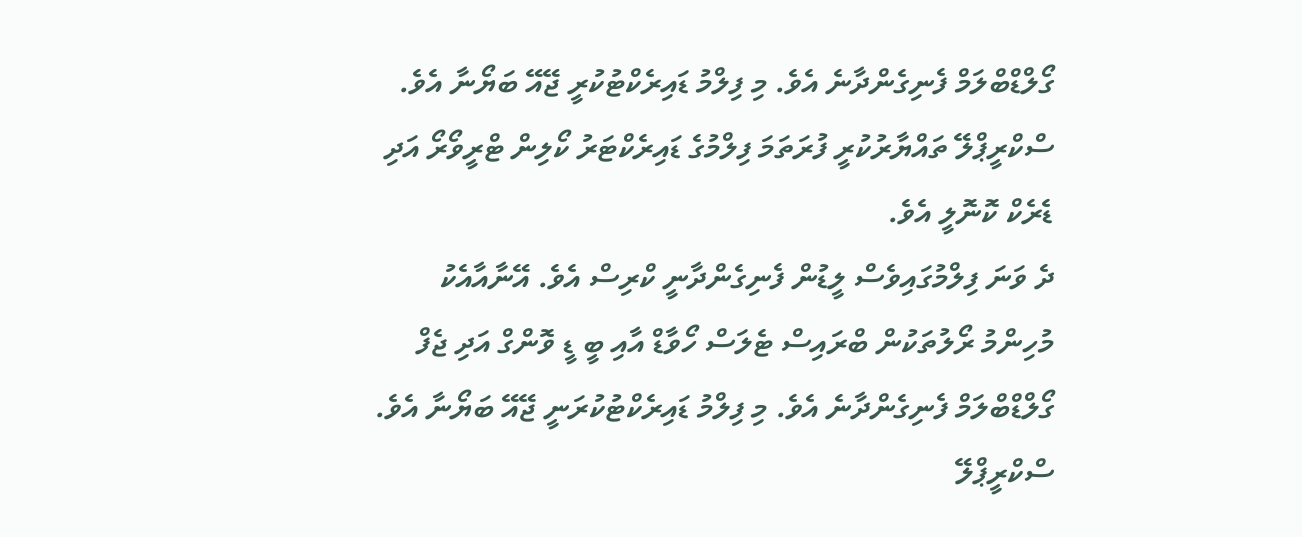ގޯލްޑްބްލަމް ފެނިގެންދާނެ އެވެ. މި ފިލްމު ޑައިރެކްޓުކުރީ ޖޭއޭ ބަޔޯނާ އެވެ. ސްކްރީޕްލޭ ތައްޔާރުކުރީ ފުރަތަމަ ފިލްމުގެ ޑައިރެކްޓަރު ކޯލިން ޓްރީވޯރޯ އަދި ޑެރެކް ކޮނޮލީ އެވެ.
ދެ ވަނަ ފިލްމުގައިވެސް ލީޑުން ފެނިގެންދާނީ ކްރިސް އެވެ. އޭނާއާއެކު މުހިންމު ރޯލުތަކުން ބްރައިސް ޓެލަސް ހޯވާޑް އާއި ބީ ޑީ ވޮންގް އަދި ޖެފް ގޯލްޑްބްލަމް ފެނިގެންދާނެ އެވެ. މި ފިލްމު ޑައިރެކްޓުކުރަނީ ޖޭއޭ ބަޔޯނާ އެވެ. ސްކްރީޕްލޭ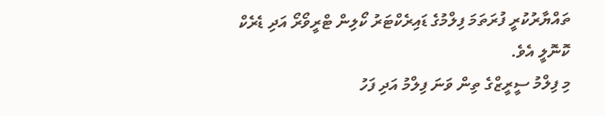ތައްޔާރުކުރީ ފުރަތަމަ ފިލްމުގެ ޑައިރެކްޓަރު ކޯލިން ޓްރީވޯރޯ އަދި ޑެރެކް ކޮނޮލީ އެވެ.
މި ފިލްމު ސީރީޒްގެ ތިން ވަނަ ފިލްމު އަދި ފަހު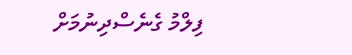ފިލްމު ގެނެސްދިނުމަށް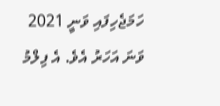ހަމަޖެހިފައި ވަނީ 2021 ވަނަ އަހަރު އެވެ. އެ ފިލްމު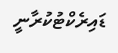ޑައިރެކްޓުކުރާނީ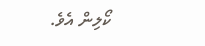ކޯލިން އެވެ.